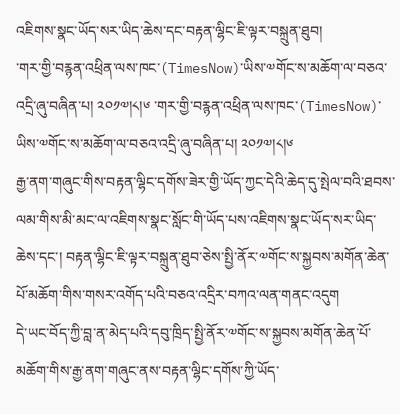འཇིགས་སྣང་ཡོད་སར་ཡིད་ཆེས་དང་བརྟན་ལྷིང་ཇི་ལྟར་བསྐྲུན་ཐུབ།
་གར་གྱི་བརྙན་འཕྲིན་ལས་ཁང་(TimesNow)་ཡིས་༧གོང་ས་མཆོག་ལ་བཅའ་འདྲི་ཞུ་བཞིན་པ། ༢༠༡༧།༨།༦ ་གར་གྱི་བརྙན་འཕྲིན་ལས་ཁང་(TimesNow)་ཡིས་༧གོང་ས་མཆོག་ལ་བཅའ་འདྲི་ཞུ་བཞིན་པ། ༢༠༡༧།༨།༦
རྒྱ་ནག་གཞུང་གིས་བརྟན་ལྷིང་དགོས་ཟེར་གྱི་ཡོད་ཀྱང་དེའི་ཆེད་དུ་སྤེལ་བའི་ཐབས་ལམ་གིས་མི་མང་ལ་འཇིགས་སྣང་སློང་གི་ཡོད་པས་འཇིགས་སྣང་ཡོད་སར་ཡིད་ཆེས་དང་། བརྟན་ལྷིང་ཇི་ལྟར་བསྐྲུན་ཐུབ་ཅེས་སྤྱི་ནོར་༧གོང་ས་སྐྱབས་མགོན་ཆེན་པོ་མཆོག་གིས་གསར་འགོད་པའི་བཅའ་འདྲིར་བཀའ་ལན་གནང་འདུག
དེ་ཡང་བོད་ཀྱི་བླ་ན་མེད་པའི་དབུ་ཁྲིད་སྤྱི་ནོར་༧གོང་ས་སྐྱབས་མགོན་ཆེན་པོ་མཆོག་གིས་རྒྱ་ནག་གཞུང་ནས་བརྟན་ལྷིང་དགོས་ཀྱི་ཡོད་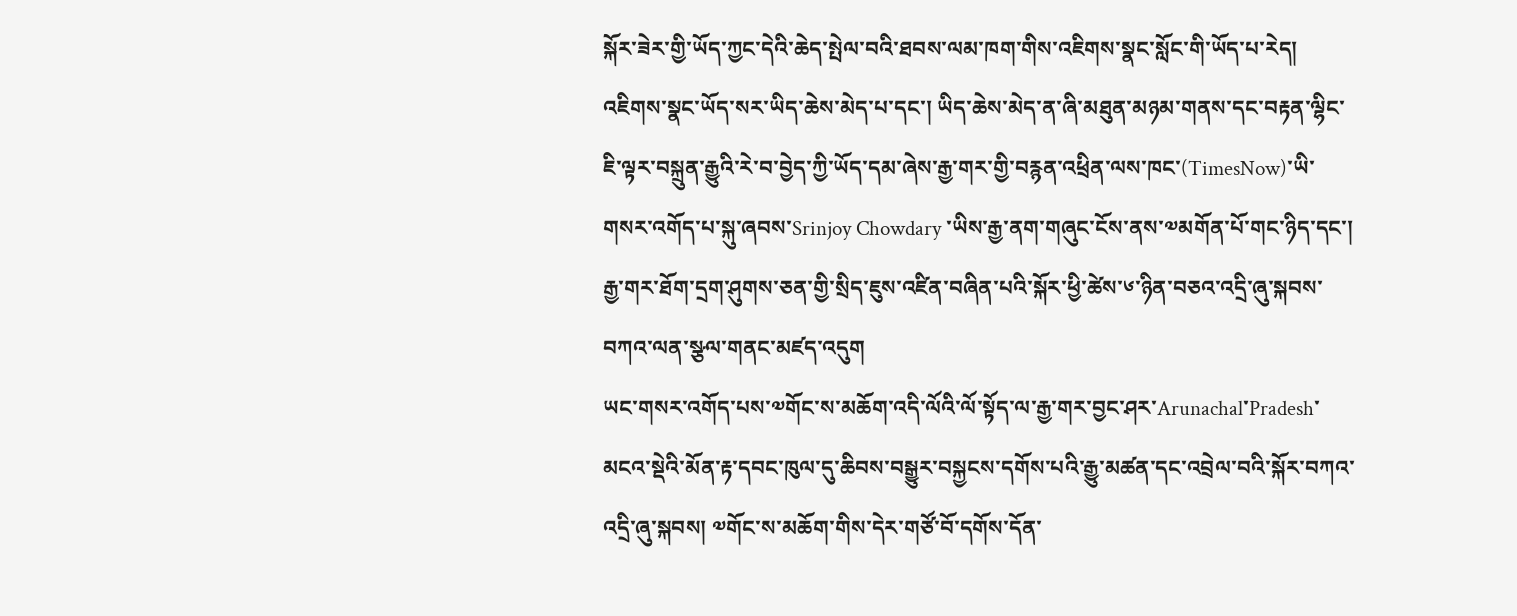སྐོར་ཟེར་གྱི་ཡོད་ཀྱང་དེའི་ཆེད་སྤེལ་བའི་ཐབས་ལམ་ཁག་གིས་འཇིགས་སྣང་སློང་གི་ཡོད་པ་རེད། འཇིགས་སྣང་ཡོད་སར་ཡིད་ཆེས་མེད་པ་དང་། ཡིད་ཆེས་མེད་ན་ཞི་མཐུན་མཉམ་གནས་དང་བརྟན་ལྷིང་ཇི་ལྟར་བསྐྲུན་རྒྱུའི་རེ་བ་བྱེད་ཀྱི་ཡོད་དམ་ཞེས་རྒྱ་གར་གྱི་བརྙན་འཕྲིན་ལས་ཁང་(TimesNow)་ཡི་གསར་འགོད་པ་སྐུ་ཞབས་Srinjoy Chowdary ་ཡིས་རྒྱ་ནག་གཞུང་ངོས་ནས་༧མགོན་པོ་གང་ཉིད་དང་། རྒྱ་གར་ཐོག་དྲག་ཤུགས་ཅན་གྱི་སྲིད་ཇུས་འཛིན་བཞིན་པའི་སྐོར་ཕྱི་ཚེས་༦་ཉིན་བཅའ་འདྲི་ཞུ་སྐབས་བཀའ་ལན་སྩལ་གནང་མཛད་འདུག
ཡང་གསར་འགོད་པས་༧གོང་ས་མཆོག་འདི་ལོའི་ལོ་སྟོད་ལ་རྒྱ་གར་བྱང་ཤར་Arunachal་Pradesh་མངའ་སྡེའི་མོན་རྟ་དབང་ཁུལ་དུ་ཆིབས་བསྒྱུར་བསྐྱངས་དགོས་པའི་རྒྱུ་མཚན་དང་འབྲེལ་བའི་སྐོར་བཀའ་འདྲི་ཞུ་སྐབས། ༧གོང་ས་མཆོག་གིས་དེར་གཙོ་བོ་དགོས་དོན་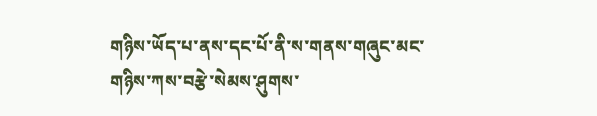གཉིས་ཡོད་པ་ནས་དང་པོ་ནི་ས་གནས་གཞུང་མང་གཉིས་ཀས་བརྩེ་སེམས་ཤུགས་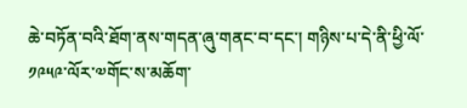ཆེ་བཏོན་བའི་ཐོག་ནས་གདན་ཞུ་གནང་བ་དང་། གཉིས་པ་དེ་ནི་ཕྱི་ལོ་༡༩༥༩་ལོར་༧གོང་ས་མཆོག་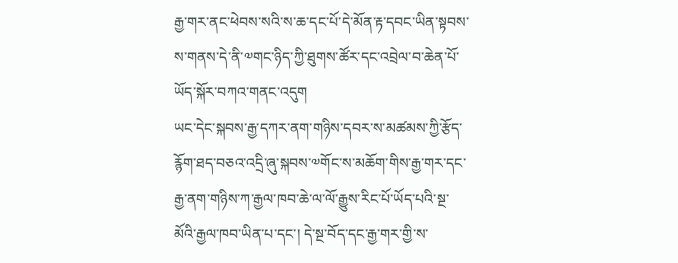རྒྱ་གར་ནང་ཕེབས་སའི་ས་ཆ་དང་པོ་དེ་མོན་རྟ་དབང་ཡིན་སྟབས་ས་གནས་དེ་ནི་༧གང་ཉིད་ཀྱི་ཐུགས་ཚོར་དང་འབྲེལ་བ་ཆེན་པོ་ཡོད་སྐོར་བཀའ་གནང་འདུག
ཡང་དེང་སྐབས་རྒྱ་དཀར་ནག་གཉིས་དབར་ས་མཚམས་ཀྱི་རྩོད་རྙོག་ཐད་བཅའ་འདྲི་ཞུ་སྐབས་༧གོང་ས་མཆོག་གིས་རྒྱ་གར་དང་རྒྱ་ནག་གཉིས་ཀ་རྒྱལ་ཁབ་ཆེ་ལ་ལོ་རྒྱུས་རིང་པོ་ཡོད་པའི་སྔ་མོའི་རྒྱལ་ཁབ་ཡིན་པ་དང་། དེ་སྔ་བོད་དང་རྒྱ་གར་གྱི་ས་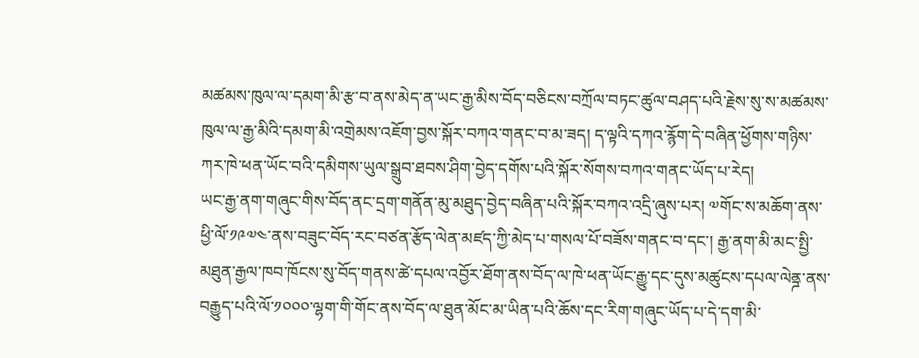མཚམས་ཁུལ་ལ་དམག་མི་རྩ་བ་ནས་མེད་ན་ཡང་རྒྱ་མིས་བོད་བཅིངས་བཀྲོལ་བཏང་ཚུལ་བཤད་པའི་རྗེས་སུ་ས་མཚམས་ཁུལ་ལ་རྒྱ་མིའི་དམག་མི་འགྲེམས་འཇོག་བྱས་སྐོར་བཀའ་གནང་བ་མ་ཟད། ད་ལྟའི་དཀའ་རྙོག་དེ་བཞིན་ཕྱོགས་གཉིས་ཀར་ཁེ་ཕན་ཡོང་བའི་དམིགས་ཡུལ་སྒྲུབ་ཐབས་ཤིག་བྱེད་དགོས་པའི་སྐོར་སོགས་བཀའ་གནང་ཡོད་པ་རེད།
ཡང་རྒྱ་ནག་གཞུང་གིས་བོད་ནང་དྲག་གནོན་མུ་མཐུད་བྱེད་བཞིན་པའི་སྐོར་བཀའ་འདྲི་ཞུས་པར། ༧གོང་ས་མཆོག་ནས་ཕྱི་ལོ་༡༩༧༤་ནས་བཟུང་བོད་རང་བཙན་རྩོད་ལེན་མཛད་ཀྱི་མེད་པ་གསལ་པོ་བཟོས་གནང་བ་དང་། རྒྱ་ནག་མི་མང་སྤྱི་མཐུན་རྒྱལ་ཁབ་ཁོངས་སུ་བོད་གནས་ཚེ་དཔལ་འབྱོར་ཐོག་ནས་བོད་ལ་ཁེ་ཕན་ཡོང་རྒྱུ་དང་དུས་མཚུངས་དཔལ་ལེནྜ་ནས་བརྒྱུད་པའི་ལོ་༡༠༠༠་ལྷག་གི་གོང་ནས་བོད་ལ་ཐུན་མོང་མ་ཡིན་པའི་ཆོས་དང་རིག་གཞུང་ཡོད་པ་དེ་དག་མི་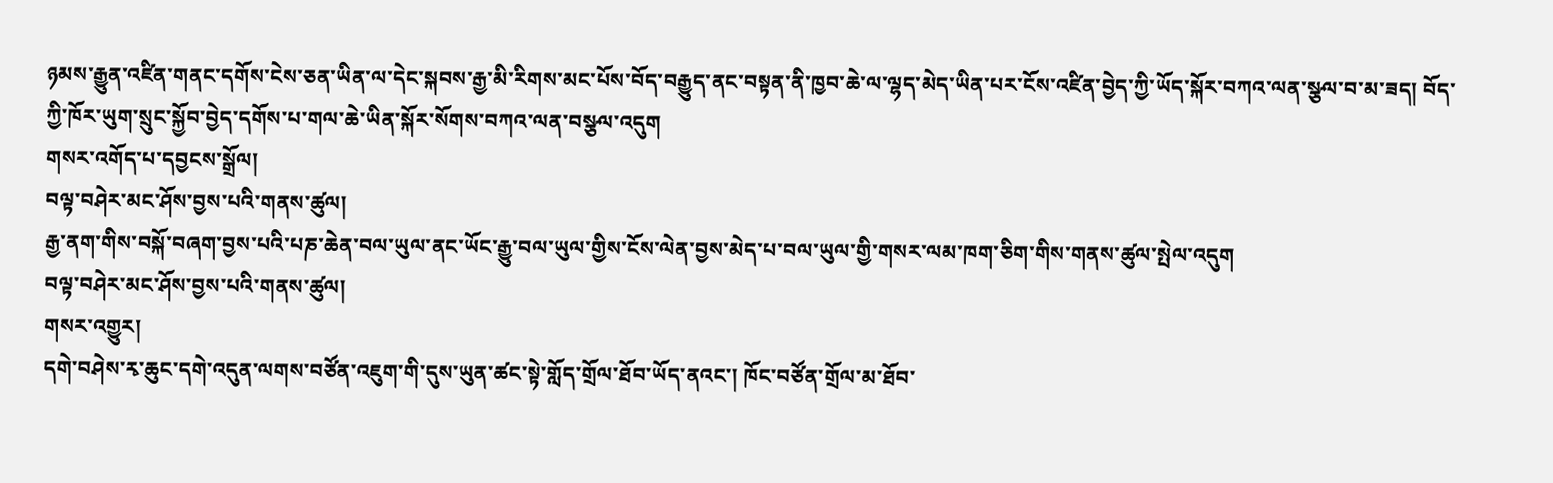ཉམས་རྒྱུན་འཛིན་གནང་དགོས་ངེས་ཅན་ཡིན་ལ་དེང་སྐབས་རྒྱ་མི་རིགས་མང་པོས་བོད་བརྒྱུད་ནང་བསྟན་ནི་ཁྱབ་ཆེ་ལ་ལྷད་མེད་ཡིན་པར་ངོས་འཛིན་བྱེད་ཀྱི་ཡོད་སྐོར་བཀའ་ལན་སྩལ་བ་མ་ཟད། བོད་ཀྱི་ཁོར་ཡུག་སྲུང་སྐྱོབ་བྱེད་དགོས་པ་གལ་ཆེ་ཡིན་སྐོར་སོགས་བཀའ་ལན་བསྩལ་འདུག
གསར་འགོད་པ་དབྱངས་སྒྲོལ།
བལྟ་བཤེར་མང་ཤོས་བྱས་པའི་གནས་ཚུལ།
རྒྱ་ནག་གིས་བསྐོ་བཞག་བྱས་པའི་པཎ་ཆེན་བལ་ཡུལ་ནང་ཡོང་རྒྱུ་བལ་ཡུལ་གྱིས་ངོས་ལེན་བྱས་མེད་པ་བལ་ཡུལ་གྱི་གསར་ལམ་ཁག་ཅིག་གིས་གནས་ཚུལ་སྤེལ་འདུག
བལྟ་བཤེར་མང་ཤོས་བྱས་པའི་གནས་ཚུལ།
གསར་འགྱུར།
དགེ་བཤེས་རྭ་ཆུང་དགེ་འདུན་ལགས་བཙོན་འཇུག་གི་དུས་ཡུན་ཚང་སྟེ་གློད་གྲོལ་ཐོབ་ཡོད་ནའང་། ཁོང་བཙོན་གྲོལ་མ་ཐོབ་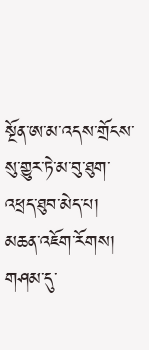སྔོན་ཨ་མ་འདས་གྲོངས་སུ་གྱུར་ཏེ་མ་བུ་ཐུག་འཕྲད་ཐུབ་མེད་པ།
མཆན་འཇོག་རོགས།
གཤམ་དུ་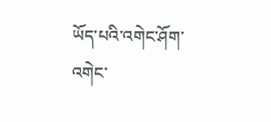ཡོད་པའི་འགེང་ཤོག་འགེང་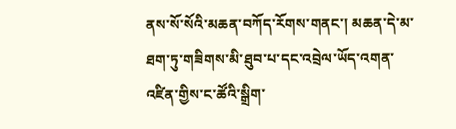ནས་སོ་སོའི་མཆན་བཀོད་རོགས་གནང་། མཆན་དེ་མ་ཐག་ཏུ་གཟིགས་མི་ཐུབ་པ་དང་འབྲེལ་ཡོད་འགན་འཛིན་གྱིས་ང་ཚོའི་སྒྲིག་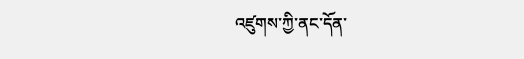འཛུགས་ཀྱི་ནང་དོན་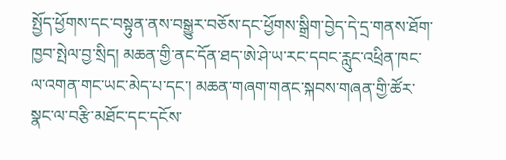སྤྱོད་ཕྱོགས་དང་བསྟུན་ནས་བསྒྱུར་བཅོས་དང་ཕྱོགས་སྒྲིག་བྱེད་དེ་དྲ་གནས་ཐོག་ཁྱབ་སྤེལ་བྱ་སྲིད། མཆན་གྱི་ནང་དོན་ཐད་ཨེ་ཤེ་ཡ་རང་དབང་རླུང་འཕྲིན་ཁང་ལ་འགན་གང་ཡང་མེད་པ་དང་། མཆན་གཞག་གནང་སྐབས་གཞན་གྱི་ཚོར་སྣང་ལ་བརྩི་མཐོང་དང་དངོས་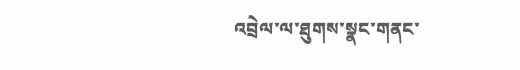འབྲེལ་ལ་ཐུགས་སྣང་གནང་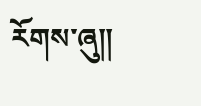རོགས་ཞུ༎